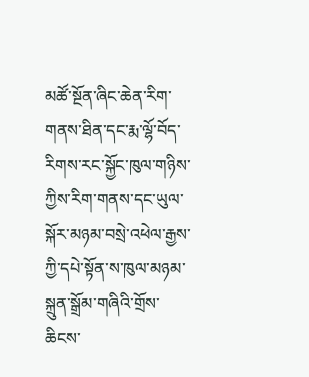མཚོ་སྔོན་ཞིང་ཆེན་རིག་གནས་ཐིན་དང་རྨ་ལྷོ་བོད་རིགས་རང་སྐྱོང་ཁུལ་གཉིས་ཀྱིས་རིག་གནས་དང་ཡུལ་སྐོར་མཉམ་བསྲེ་འཕེལ་རྒྱས་ཀྱི་དཔེ་སྟོན་ས་ཁུལ་མཉམ་སྐྲུན་སྒྲོམ་གཞིའི་གྲོས་ཆིངས་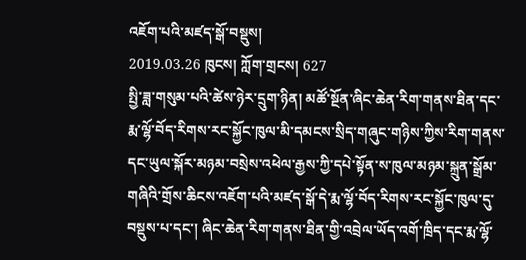འཇོག་པའི་མཛད་སྒོ་བསྡུས།
2019.03.26 ཁུངས། ཀློག་གྲངས། 627
སྤྱི་ཟླ་གསུམ་པའི་ཚེས་ཉེར་དྲུག་ཉིན། མཚོ་སྔོན་ཞིང་ཆེན་རིག་གནས་ཐིན་དང་རྨ་ལྷོ་བོད་རིགས་རང་སྐྱོང་ཁུལ་མི་དམངས་སྲིད་གཞུང་གཉིས་ཀྱིས་རིག་གནས་དང་ཡུལ་སྐོར་མཉམ་བསྲེས་འཕེལ་རྒྱས་ཀྱི་དཔེ་སྟོན་ས་ཁུལ་མཉམ་སྐྲུན་སྒྲོམ་གཞིའི་གྲོས་ཆིངས་འཇོག་པའི་མཛད་སྒོ་དེ་རྨ་ལྷོ་བོད་རིགས་རང་སྐྱོང་ཁུལ་དུ་བསྡུས་པ་དང་། ཞིང་ཆེན་རིག་གནས་ཐིན་གྱི་འབྲེལ་ཡོད་འགོ་ཁྲིད་དང་རྨ་ལྷོ་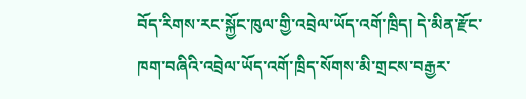བོད་རིགས་རང་སྐྱོང་ཁུལ་གྱི་འབྲེལ་ཡོད་འགོ་ཁྲིད། དེ་མིན་རྫོང་ཁག་བཞིའི་འབྲེལ་ཡོད་འགོ་ཁྲིད་སོགས་མི་གྲངས་བརྒྱར་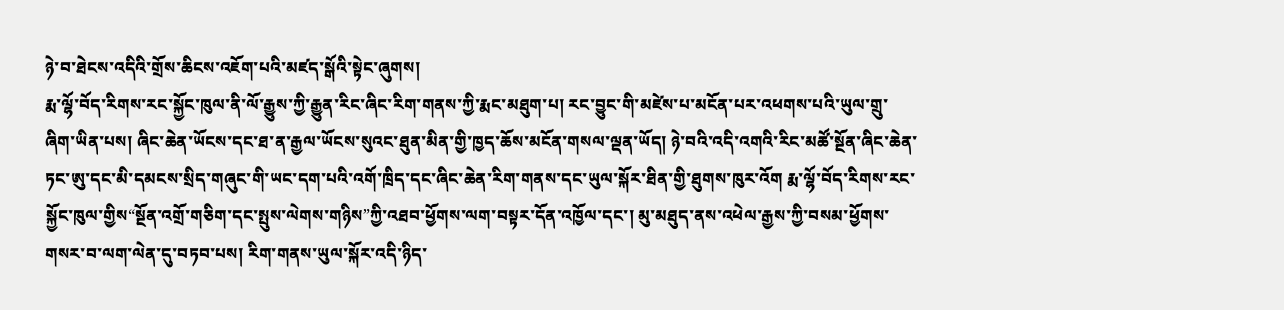ཉེ་བ་ཐེངས་འདིའི་གྲོས་ཆིངས་འཇོག་པའི་མཛད་སྒོའི་སྟེང་ཞུགས།
རྨ་ལྷོ་བོད་རིགས་རང་སྐྱོང་ཁུལ་ནི་ལོ་རྒྱུས་ཀྱི་རྒྱུན་རིང་ཞིང་རིག་གནས་ཀྱི་རྨང་མཐུག་པ། རང་བྱུང་གི་མཛེས་པ་མངོན་པར་འཕགས་པའི་ཡུལ་གྲུ་ཞིག་ཡིན་པས། ཞིང་ཆེན་ཡོངས་དང་ཐ་ན་རྒྱལ་ཡོངས་སུའང་ཐུན་མིན་གྱི་ཁྱད་ཆོས་མངོན་གསལ་ལྡན་ཡོད། ཉེ་བའི་འདི་འགའི་རིང་མཚོ་སྔོན་ཞིང་ཆེན་ཏང་ཨུ་དང་མི་དམངས་སྲིད་གཞུང་གི་ཡང་དག་པའི་འགོ་ཁྲིད་དང་ཞིང་ཆེན་རིག་གནས་དང་ཡུལ་སྐོར་ཐིན་གྱི་ཐུགས་ཁུར་འོག རྨ་ལྷོ་བོད་རིགས་རང་སྐྱོང་ཁུལ་གྱིས“སྔོན་འགྲོ་གཅིག་དང་སྤུས་ལེགས་གཉིས”ཀྱི་འཐབ་ཕྱོགས་ལག་བསྟར་དོན་འཁྱོལ་དང་། མུ་མཐུད་ནས་འཕེལ་རྒྱས་ཀྱི་བསམ་ཕྱོགས་གསར་བ་ལག་ལེན་དུ་བཏབ་པས། རིག་གནས་ཡུལ་སྐོར་འདི་ཉིད་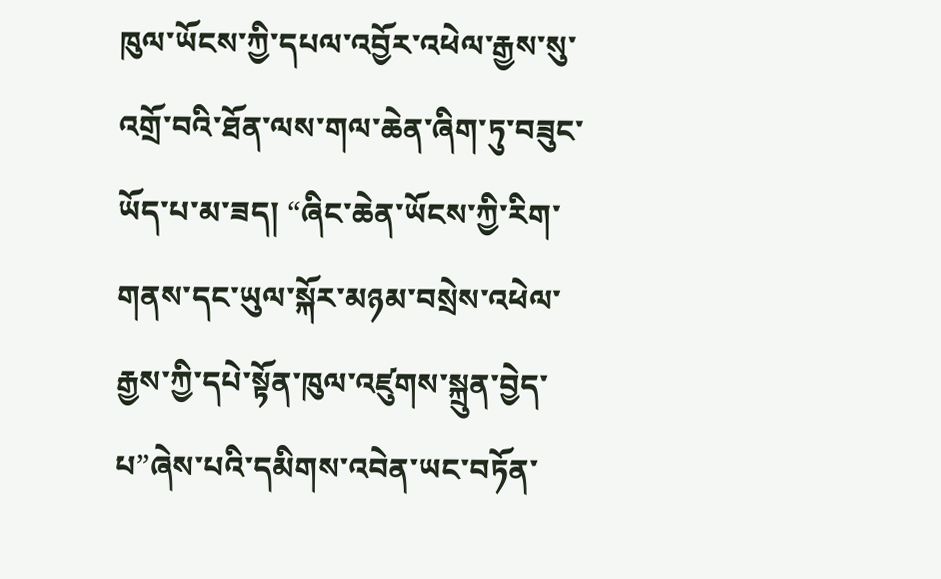ཁུལ་ཡོངས་ཀྱི་དཔལ་འབྱོར་འཕེལ་རྒྱས་སུ་འགྲོ་བའི་ཐོན་ལས་གལ་ཆེན་ཞིག་ཏུ་བཟུང་ཡོད་པ་མ་ཟད། “ཞིང་ཆེན་ཡོངས་ཀྱི་རིག་གནས་དང་ཡུལ་སྐོར་མཉམ་བསྲེས་འཕེལ་རྒྱས་ཀྱི་དཔེ་སྟོན་ཁུལ་འཛུགས་སྐྲུན་བྱེད་པ”ཞེས་པའི་དམིགས་འབེན་ཡང་བཏོན་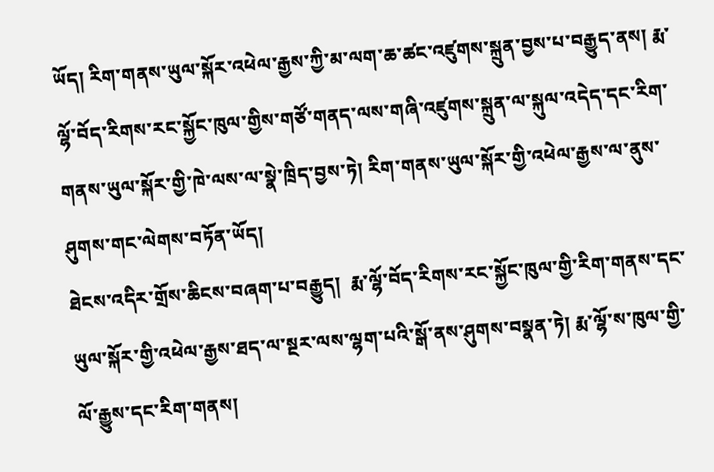ཡོད། རིག་གནས་ཡུལ་སྐོར་འཕེལ་རྒྱས་ཀྱི་མ་ལག་ཆ་ཚང་འཛུགས་སྐྲུན་བྱས་པ་བརྒྱུད་ནས། རྨ་ལྷོ་བོད་རིགས་རང་སྐྱོང་ཁུལ་གྱིས་གཙོ་གནད་ལས་གཞི་འཛུགས་སྐྲུན་ལ་སྐུལ་འདེད་དང་རིག་གནས་ཡུལ་སྐོར་གྱི་ཁེ་ལས་ལ་སྣེ་ཁྲིད་བྱས་ཏེ། རིག་གནས་ཡུལ་སྐོར་གྱི་འཕེལ་རྒྱས་ལ་ནུས་ཤུགས་གང་ལེགས་བཏོན་ཡོད།
ཐེངས་འདིར་གྲོས་ཆིངས་བཞག་པ་བརྒྱུད།  རྨ་ལྷོ་བོད་རིགས་རང་སྐྱོང་ཁུལ་གྱི་རིག་གནས་དང་ཡུལ་སྐོར་གྱི་འཕེལ་རྒྱས་ཐད་ལ་སྔར་ལས་ལྷག་པའི་སྒོ་ནས་ཤུགས་བསྣན་ཏེ། རྨ་ལྷོ་ས་ཁུལ་གྱི་ལོ་རྒྱུས་དང་རིག་གནས།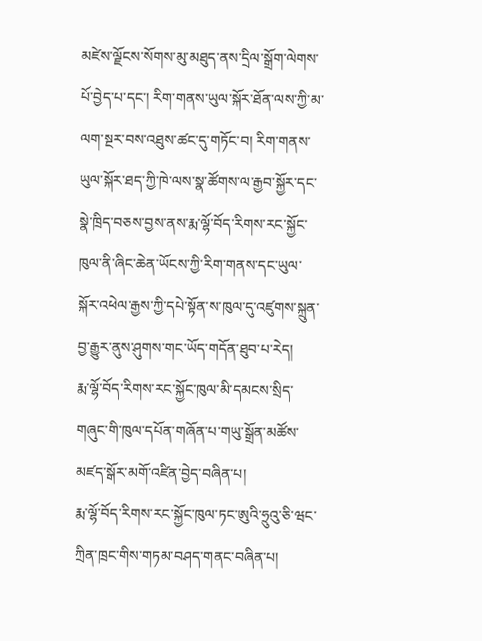མཛེས་ལྗོངས་སོགས་མུ་མཐུད་ནས་དྲིལ་སྒྲོག་ལེགས་པོ་བྱེད་པ་དང་། རིག་གནས་ཡུལ་སྐོར་ཐོན་ལས་ཀྱི་མ་ལག་སྔར་བས་འཐུས་ཚང་དུ་གཏོང་བ། རིག་གནས་ཡུལ་སྐོར་ཐད་ཀྱི་ཁེ་ལས་སྣ་ཚོགས་ལ་རྒྱབ་སྐྱོར་དང་སྣེ་ཁྲིད་བཅས་བྱས་ནས་རྨ་ལྷོ་བོད་རིགས་རང་སྐྱོང་ཁུལ་ནི་ཞིང་ཆེན་ཡོངས་ཀྱི་རིག་གནས་དང་ཡུལ་སྐོར་འཕེལ་རྒྱས་ཀྱི་དཔེ་སྟོན་ས་ཁུལ་དུ་འཛུགས་སྐྲུན་བྱ་རྒྱུར་ནུས་ཤུགས་གང་ཡོད་གདོན་ཐུབ་པ་རེད།
རྨ་ལྷོ་བོད་རིགས་རང་སྐྱོང་ཁུལ་མི་དམངས་སྲིད་གཞུང་གི་ཁུལ་དཔོན་གཞོན་པ་གཡུ་སྒྲོན་མཚོས་མཛད་སྒོར་མགོ་འཛིན་བྱེད་བཞིན་པ།
རྨ་ལྷོ་བོད་རིགས་རང་སྐྱོང་ཁུལ་ཏང་ཨུའི་ཧྲུའུ་ཅི་ཝང་ཀྲིན་ཁྲང་གིས་གཏམ་བཤད་གནང་བཞིན་པ།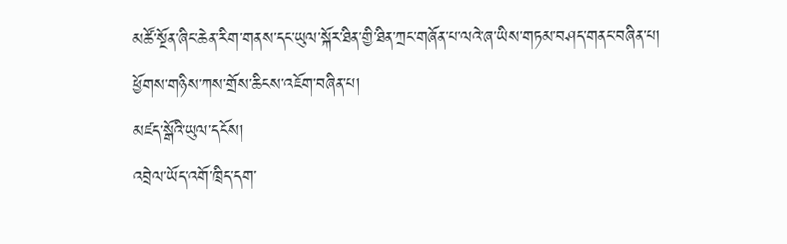མཚོ་སྔོན་ཞིང་ཆེན་རིག་གནས་དང་ཡུལ་སྐོར་ཐིན་གྱི་ཐིན་ཀྲང་གཞོན་པ་ལའེ་ཞ་ཡིས་གཏམ་བཤད་གནང་བཞིན་པ།
ཕྱོགས་གཉིས་ཀས་གྲོས་ཆིངས་འཇོག་བཞིན་པ།
མཛད་སྒོའི་ཡུལ་དངོས།
འབྲེལ་ཡོད་འགོ་ཁྲིད་དག་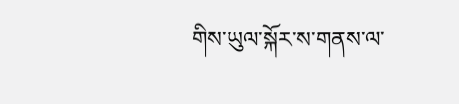གིས་ཡུལ་སྐོར་ས་གནས་ལ་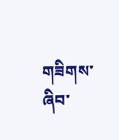གཟིགས་ཞིབ་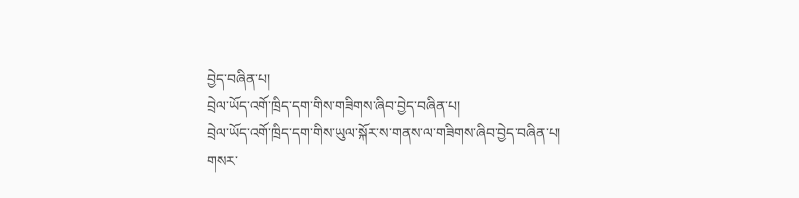བྱེད་བཞིན་པ།
བྲེལ་ཡོད་འགོ་ཁྲིད་དག་གིས་གཟིགས་ཞིབ་བྱེད་བཞིན་པ།
བྲེལ་ཡོད་འགོ་ཁྲིད་དག་གིས་ཡུལ་སྐོར་ས་གནས་ལ་གཟིགས་ཞིབ་བྱེད་བཞིན་པ།
གསར་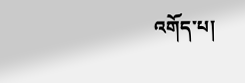འགོད་པ།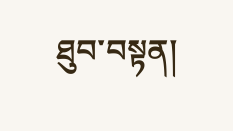ཐུབ་བསྟན།